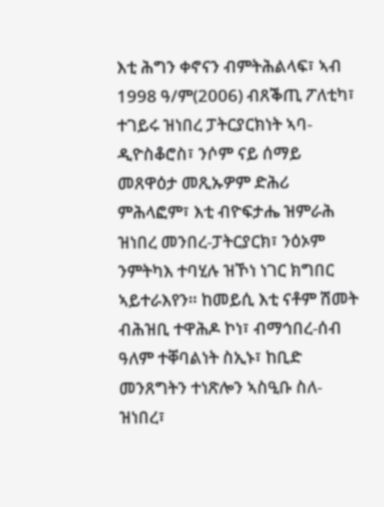እቲ ሕግን ቀኖናን ብምትሕልላፍ፣ ኣብ 1998 ዓ/ም(2006) ብጸቕጢ ፖለቲካ፣ ተገይሩ ዝነበረ ፓትርያርክነት ኣባ-ዲዮስቆሮስ፣ ንሶም ናይ ሰማይ መጸዋዕታ መጺኡዎም ድሕሪ ምሕላፎም፣ እቲ ብዮፍታሔ ዝምራሕ ዝነበረ መንበረ-ፓትርያርክ፣ ንዕኦም ንምትካእ ተባሂሉ ዝኾነ ነገር ክግበር ኣይተራእየን። ከመይሲ እቲ ናቶም ሽመት ብሕዝቢ ተዋሕዶ ኮነ፣ ብማኅበረ-ሰብ ዓለም ተቐባልነት ስኢኑ፣ ከቢድ መንጸግትን ተነጽሎን ኣስዒቡ ስለ-ዝነበረ፣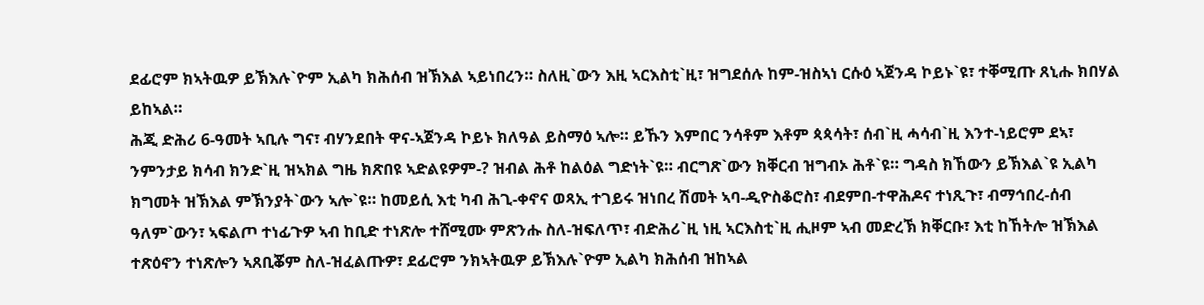ደፊሮም ክኣትዉዎ ይኽእሉ`ዮም ኢልካ ክሕሰብ ዝኽእል ኣይነበረን። ስለዚ`ውን እዚ ኣርእስቲ`ዚ፣ ዝግደሰሉ ከም-ዝስኣነ ርሱዕ ኣጀንዳ ኮይኑ`ዩ፣ ተቐሚጡ ጸኒሑ ክበሃል ይከኣል።
ሕጂ ድሕሪ 6-ዓመት ኣቢሉ ግና፣ ብሃንደበት ዋና-ኣጀንዳ ኮይኑ ክለዓል ይስማዕ ኣሎ። ይኹን እምበር ንሳቶም እቶም ጳጳሳት፣ ሰብ`ዚ ሓሳብ`ዚ እንተ-ነይሮም ደኣ፣ ንምንታይ ክሳብ ክንድ`ዚ ዝኣክል ግዜ ክጽበዩ ኣድልዩዎም-? ዝብል ሕቶ ከልዕል ግድነት`ዩ። ብርግጽ`ውን ክቐርብ ዝግብኦ ሕቶ`ዩ። ግዳስ ክኸውን ይኽእል`ዩ ኢልካ ክግመት ዝኽእል ምኽንያት`ውን ኣሎ`ዩ። ከመይሲ እቲ ካብ ሕጊ-ቀኖና ወጻኢ ተገይሩ ዝነበረ ሽመት ኣባ-ዲዮስቆሮስ፣ ብደምበ-ተዋሕዶና ተነጺጉ፣ ብማኅበረ-ሰብ ዓለም`ውን፣ ኣፍልጦ ተነፊጉዎ ኣብ ከቢድ ተነጽሎ ተሸሚሙ ምጽንሑ ስለ-ዝፍለጥ፣ ብድሕሪ`ዚ ነዚ ኣርእስቲ`ዚ ሒዞም ኣብ መድረኽ ክቐርቡ፣ እቲ ከኸትሎ ዝኽእል ተጽዕኖን ተነጽሎን ኣጸቢቖም ስለ-ዝፈልጡዎ፣ ደፊሮም ንክኣትዉዎ ይኽእሉ`ዮም ኢልካ ክሕሰብ ዝከኣል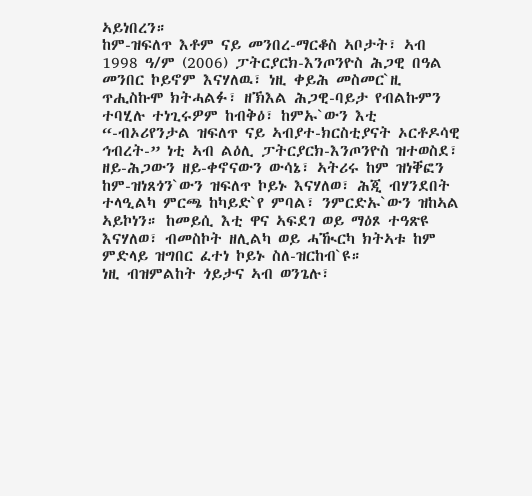ኣይነበረን።
ከም-ዝፍለጥ እቶም ናይ መንበረ-ማርቆስ ኣቦታት፣ ኣብ 1998 ዓ/ም (2006) ፓትርያርክ-እንጦንዮስ ሕጋዊ በዓል መንበር ኮይኖም እናሃለዉ፣ ነዚ ቀይሕ መስመር`ዚ ጥሒስኩሞ ክትሓልፉ፣ ዘኽእል ሕጋዊ-ባይታ የብልኩምን ተባሂሉ ተነጊሩዎም ከብቅዕ፣ ከምኡ`ውን እቲ “-ብኦሪየንታል ዝፍለጥ ናይ ኣብያተ-ክርስቲያናት ኦርቶዶሳዊ ኅብረት-” ነቲ ኣብ ልዕሊ ፓትርያርክ-እንጦንዮስ ዝተወስደ፣ ዘይ-ሕጋውን ዘይ-ቀኖናውን ውሳኔ፣ ኣትሪሩ ከም ዝነቐፎን ከም-ዝነጸጎን`ውን ዝፍለጥ ኮይኑ እናሃለወ፣ ሕጂ ብሃንደበት ተላዒልካ ምርጫ ከካይድ`የ ምባል፣ ንምርድኡ`ውን ዝከኣል ኣይኮነን። ከመይሲ እቲ ዋና ኣፍደገ ወይ ማዕጾ ተዓጽዩ እናሃለወ፣ ብመስኮት ዘሊልካ ወይ ሓዂርካ ክትኣቱ ከም ምድላይ ዝግበር ፈተነ ኮይኑ ስለ-ዝርከብ`ዩ።
ነዚ ብዝምልከት ጎይታና ኣብ ወንጌሉ፣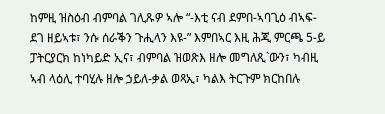ከምዚ ዝስዕብ ብምባል ገሊጹዎ ኣሎ “-እቲ ናብ ደምበ-ኣባጊዕ ብኣፍ-ደገ ዘይኣቱ፣ ንሱ ሰራቕን ጉሒላን እዩ-” እምበኣር እዚ ሕጂ ምርጫ 5-ይ ፓትርያርክ ከነካይድ ኢና፣ ብምባል ዝወጽእ ዘሎ መግለጺ`ውን፣ ካብዚ ኣብ ላዕሊ ተባሂሉ ዘሎ ኃይለ-ቃል ወጻኢ፣ ካልእ ትርጉም ክርከበሉ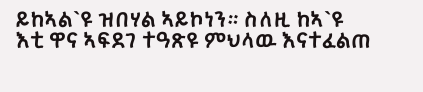ይከኣል`ዩ ዝበሃል ኣይኮነን። ስለዚ ከኣ`ዩ እቲ ዋና ኣፍደገ ተዓጽዩ ምህላዉ እናተፈልጠ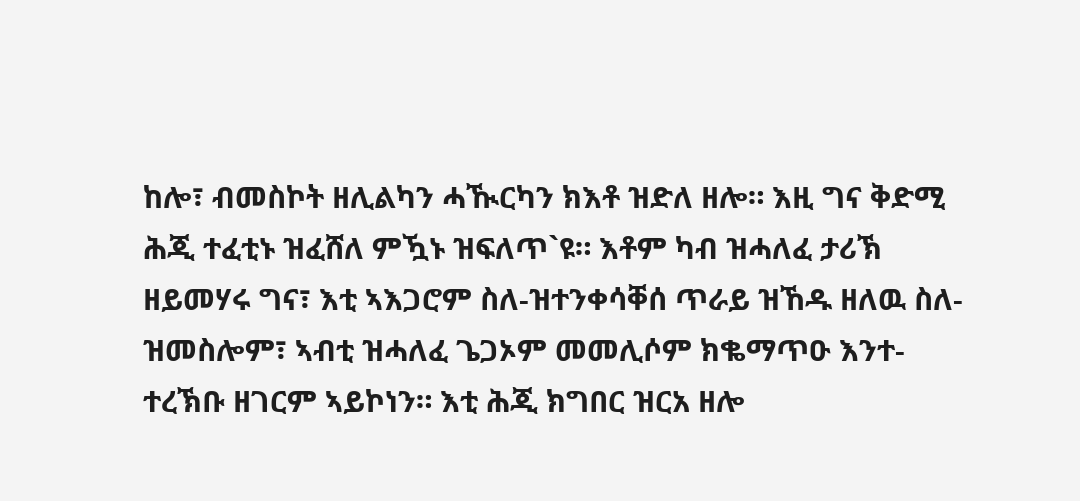ከሎ፣ ብመስኮት ዘሊልካን ሓዂርካን ክእቶ ዝድለ ዘሎ። እዚ ግና ቅድሚ ሕጂ ተፈቲኑ ዝፈሸለ ምዃኑ ዝፍለጥ`ዩ። እቶም ካብ ዝሓለፈ ታሪኽ ዘይመሃሩ ግና፣ እቲ ኣእጋሮም ስለ-ዝተንቀሳቐሰ ጥራይ ዝኸዱ ዘለዉ ስለ-ዝመስሎም፣ ኣብቲ ዝሓለፈ ጌጋኦም መመሊሶም ክቈማጥዑ እንተ-ተረኽቡ ዘገርም ኣይኮነን። እቲ ሕጂ ክግበር ዝርአ ዘሎ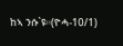ከኣ ንሱ`ዩ።(ዮሓ-10/1)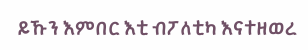ይኹን እምበር እቲ ብፖለቲካ እናተዘወረ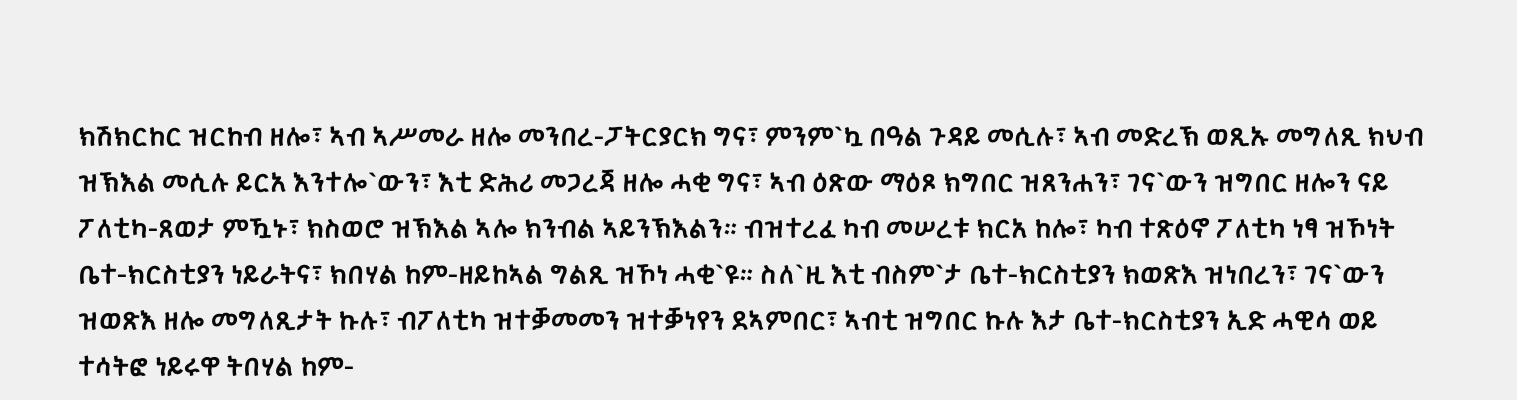ክሽክርከር ዝርከብ ዘሎ፣ ኣብ ኣሥመራ ዘሎ መንበረ-ፓትርያርክ ግና፣ ምንም`ኳ በዓል ጉዳይ መሲሉ፣ ኣብ መድረኽ ወጺኡ መግለጺ ክህብ ዝኽእል መሲሉ ይርአ እንተሎ`ውን፣ እቲ ድሕሪ መጋረጃ ዘሎ ሓቂ ግና፣ ኣብ ዕጽው ማዕጾ ክግበር ዝጸንሐን፣ ገና`ውን ዝግበር ዘሎን ናይ ፖለቲካ-ጸወታ ምዃኑ፣ ክስወሮ ዝኽእል ኣሎ ክንብል ኣይንኽእልን። ብዝተረፈ ካብ መሠረቱ ክርአ ከሎ፣ ካብ ተጽዕኖ ፖለቲካ ነፃ ዝኾነት ቤተ-ክርስቲያን ነይራትና፣ ክበሃል ከም-ዘይከኣል ግልጺ ዝኾነ ሓቂ`ዩ። ስለ`ዚ እቲ ብስም`ታ ቤተ-ክርስቲያን ክወጽእ ዝነበረን፣ ገና`ውን ዝወጽእ ዘሎ መግለጺታት ኩሉ፣ ብፖለቲካ ዝተቓመመን ዝተቓነየን ደኣምበር፣ ኣብቲ ዝግበር ኩሉ እታ ቤተ-ክርስቲያን ኢድ ሓዊሳ ወይ ተሳትፎ ነይሩዋ ትበሃል ከም-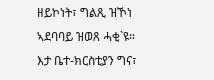ዘይኮነት፣ ግልጺ ዝኾነ ኣደባባይ ዝወጸ ሓቂ`ዩ። እታ ቤተ-ክርስቲያን ግና፣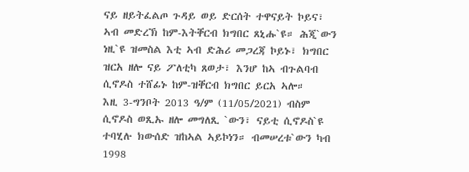ናይ ዘይትፈልጦ ጉዳይ ወይ ድርሰት ተዋናይት ኮይና፣ ኣብ መድረኽ ከም-እትቐርብ ክግበር ጸኒሑ`ዩ። ሕጂ`ውን ነዚ`ዩ ዝመስል እቲ ኣብ ድሕሪ መጋረጃ ኮይኑ፣ ክግበር ዝርአ ዘሎ ናይ ፖለቲካ ጸወታ፣ እንሆ ከኣ ብጉልባብ ሲኖዶስ ተሸፊኑ ከም-ዝቐርብ ክግበር ይርአ ኣሎ።
እዚ 3-ግንቦት 2013 ዓ/ም (11/05/2021) ብስም ሲኖዶስ ወጺኡ ዘሎ መግለጺ `ውን፣ ናይቲ ሲኖዶስ`ዩ ተባሂሉ ክውሰድ ዝከኣል ኣይኮነን። ብመሠረቱ`ውን ካብ 1998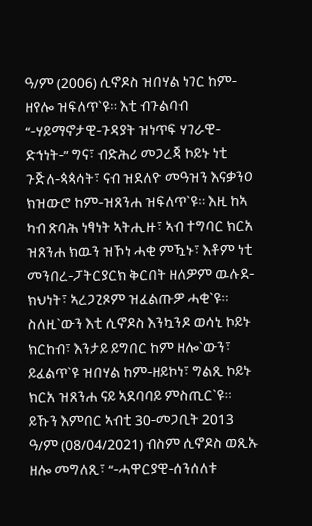ዓ/ም (2006) ሲኖዶስ ዝበሃል ነገር ከም-ዘየሎ ዝፍለጥ`ዩ። እቲ ብጉልባብ “-ሃይማኖታዊ-ጉዳያት ዝነጥፍ ሃገራዊ-ድኅነት-” ግና፣ ብድሕሪ መጋረጃ ኮይኑ ነቲ ጉጅለ-ጳጳሳት፣ ናብ ዝደለዮ መዓዝን እናቃንዐ ክዝውሮ ከም-ዝጸንሐ ዝፍለጥ`ዩ። እዚ ከኣ ካብ ጽባሕ ነፃነት ኣትሒዙ፣ ኣብ ተግባር ክርአ ዝጸንሐ ክዉን ዝኾነ ሓቂ ምዃኑ፣ እቶም ነቲ መንበረ-ፓትርያርክ ቅርበት ዘለዎም ዉሉደ-ክህነት፣ ኣረጋጊጾም ዝፈልጡዎ ሓቂ`ዩ። ስለዚ`ውን እቲ ሲኖዶስ እንኳንዶ ወሳኒ ኮይኑ ክርከብ፣ እንታይ ይግበር ከም ዘሎ`ውን፣ ይፈልጥ`ዩ ዝበሃል ከም-ዘይኮነ፣ ግልጺ ኮይኑ ክርአ ዝጸንሐ ናይ ኣደባባይ ምስጢር`ዩ።
ይኹን እምበር ኣብቲ 30-መጋቢት 2013 ዓ/ም (08/04/2021) ብስም ሲኖዶስ ወጺኡ ዘሎ መግለጺ፣ “-ሓዋርያዊ-ሰንሰለቱ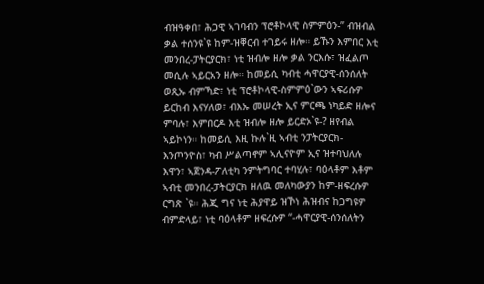ብዝዓቀበ፣ ሕጋዊ ኣገባብን ፕሮቶኮላዊ ስምምዕን-” ብዝብል ቃል ተሰንዩ`ዩ ከም-ዝቐርብ ተገይሩ ዘሎ። ይኹን እምበር እቲ መንበረ-ፓትርያርክ፣ ነቲ ዝብሎ ዘሎ ቃል ንርእሱ፣ ዝፈልጦ መሲሉ ኣይርአን ዘሎ። ከመይሲ ካብቲ ሓዋርያዊ-ሰንሰለት ወጺኡ ብምኻድ፣ ነቲ ፕሮቶኮላዊ-ስምምዕ`ውን ኣፍሪሱዎ ይርከብ እናሃለወ፣ ብእኡ መሠረት ኢና ምርጫ ነካይድ ዘሎና ምባሉ፣ እምበርዶ እቲ ዝብሎ ዘሎ ይርድኦ`ዩ-? ዘየብል ኣይኮነን። ከመይሲ እዚ ኩሉ`ዚ ኣብቲ ንፓትርያርክ-እንጦንዮስ፣ ካብ ሥልጣኖም ኣሊናዮም ኢና ዝተባህለሉ እዋን፣ ኣጀንዳ-ፖለቲካ ንምትግባር ተባሂሉ፣ ባዕላቶም እቶም ኣብቲ መንበረ-ፓትርያርክ ዘለዉ መለካውያን ከም-ዘፍረሱዎ ርግጽ `ዩ። ሕጂ ግና ነቲ ሕያዋይ ዝኾነ ሕዝብና ከጋግዩዎ ብምድላይ፣ ነቲ ባዕላቶም ዘፍረሱዎ “-ሓዋርያዊ-ሰንሰለትን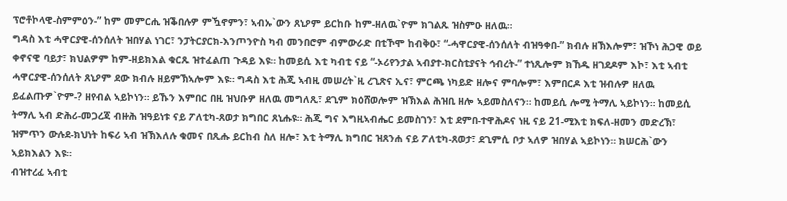ፕሮቶኮላዊ-ስምምዕን-” ከም መምርሒ ዝቕበሉዎ ምዃኖምን፣ ኣብኡ`ውን ጸኒዖም ይርከቡ ከም-ዘለዉ`ዮም ክገልጹ ዝስምዑ ዘለዉ።
ግዳስ እቲ ሓዋርያዊ-ሰንሰለት ዝበሃል ነገር፣ ንፓትርያርክ-እንጦንዮስ ካብ መንበሮም ብምውራድ በቲኾሞ ከብቅዑ፣ “-ሓዋርያዊ-ሰንሰለት ብዝዓቀበ-” ክብሉ ዘኽእሎም፣ ዝኾነ ሕጋዊ ወይ ቀኖናዊ ባይታ፣ ክህልዎም ከም-ዘይክእል ቁርጹ ዝተፈልጠ ጉዳይ እዩ። ከመይሲ እቲ ካብቲ ናይ “-ኦሪየንታል ኣብያተ-ክርስቲያናት ኅብረት-” ተነጺሎም ክኸዱ ዘገደዶም እኮ፣ እቲ ኣብቲ ሓዋርያዊ-ሰንሰለት ጸኒዖም ደው ክብሉ ዘይምኽኣሎም እዩ። ግዳስ እቲ ሕጂ ኣብዚ መሠረት`ዚ ረጊጽና ኢና፣ ምርጫ ነካይድ ዘሎና ምባሎም፣ እምበርዶ እቲ ዝብሉዎ ዘለዉ ይፈልጡዎ`ዮም-? ዘየብል ኣይኮነን። ይኹን እምበር በዚ ዝህቡዎ ዘለዉ መግለጺ፣ ደጊም ክዕሸወሎም ዝኽእል ሕዝቢ ዘሎ ኣይመስለናን። ከመይሲ ሎሚ ትማሊ ኣይኮነን። ከመይሲ ትማሊ ኣብ ድሕሪ-መጋረጃ ብዙሕ ዝዓይነቱ ናይ ፖለቲካ-ጸወታ ክግበር ጸኒሑዩ። ሕጂ ግና እግዚኣብሔር ይመስገን፣ እቲ ደምበ-ተዋሕዶና ነዚ ናይ 21-ሚእቲ ክፍለ-ዘመን መድረኽ፣ ዝምጥን ውሉደ-ክህነት ከፍሪ ኣብ ዝኽእለሉ ቁመና በጺሑ ይርከብ ስለ ዘሎ፣ እቲ ትማሊ ክግበር ዝጸንሐ ናይ ፖለቲካ-ጸወታ፣ ደጊምሲ ቦታ ኣለዎ ዝበሃል ኣይኮነን። ክሠርሕ`ውን ኣይክእልን እዩ።
ብዝተረፈ ኣብቲ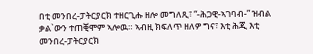በቲ መንበረ-ፓትርያርክ ተዘርጊሑ ዘሎ መግለጺ፣ “-ሕጋዊ-ኣገባብ-” ዝብል ቃል`ውን ተጠቒሞም ኣሎዉ። ኣብዚ ክፍለጥ ዘለዎ ግና፣ እቲ ሕጂ እቲ መንበረ-ፓትርያርክ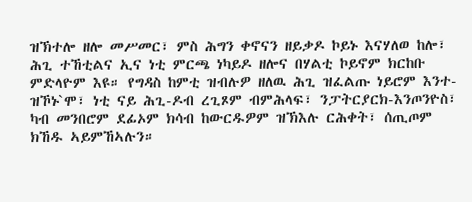ዝኽተሎ ዘሎ መሥመር፣ ምስ ሕግን ቀኖናን ዘይቃዶ ኮይኑ እናሃለወ ከሎ፣ ሕጊ ተኸቲልና ኢና ነቲ ምርጫ ነካይዶ ዘሎና በሃልቲ ኮይኖም ክርከቡ ምድላዮም እዩ። የግዳስ ከምቲ ዝብሉዎ ዘለዉ ሕጊ ዝፈልጡ ነይሮም እንተ-ዝኾኑ`ሞ፣ ነቲ ናይ ሕጊ-ዶብ ረጊጾም ብምሕላፍ፣ ንፓትርያርክ-እንጦንዮስ፣ ካብ መንበሮም ደፊኦም ክሳብ ከውርዱዎም ዝኽእሉ ርሕቀት፣ ሰጢጦም ክኸዱ ኣይምኸኣሉን።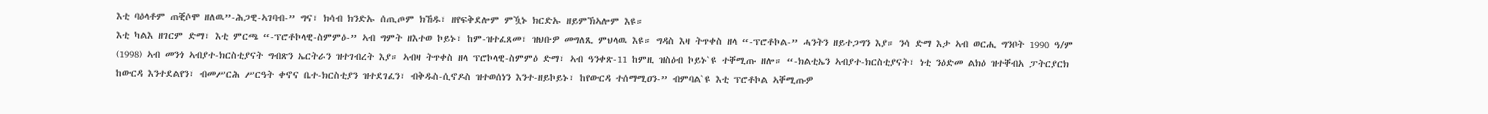እቲ ባዕላቶም ጠቒሶሞ ዘለዉ”-ሕጋዊ-ኣገባብ-” ግና፣ ክሳብ ክንድኡ ሰጢጦም ክኸዱ፣ ዘየፍቅደሎም ምዃኑ ክርድኡ ዘይምኽኣሎም እዩ።
እቲ ካልእ ዘገርም ድማ፣ እቲ ምርጫ “-ፕሮቶኮላዊ-ስምምዕ-” ኣብ ግምት ዘእተወ ኮይኑ፣ ከም-ዝተፈጸመ፣ ዝህቡዎ መግለጺ ምህላዉ እዩ። ግዳስ እዛ ትጥቀስ ዘላ “-ፕሮቶኮል-” ሓንትን ዘይተጋግን እያ። ንሳ ድማ እታ ኣብ ወርሒ ግንቦት 1990 ዓ/ም (1998) ኣብ መንጎ ኣብያተ-ክርስቲያናት ግብጽን ኤርትራን ዝተገብረት እያ። ኣብዛ ትጥቀስ ዘላ ፕሮኮላዊ-ስምምዕ ድማ፣ ኣብ ዓንቀጽ-11 ከምዚ ዝስዕብ ኮይኑ`ዩ ተቐሚጡ ዘሎ። “-ክልቲኤን ኣብያተ-ክርስቲያናት፣ ነቲ ንዕድመ ልክዕ ዝተቐብአ ፓትርያርክ ከውርዳ እንተደልየን፣ ብመሥርሕ ሥርዓት ቀኖና ቤተ-ክርስቲያን ዝተደገፈን፣ ብቅዱስ-ሲኖዶስ ዝተወሰነን እንተ-ዘይኮይኑ፣ ከየውርዳ ተሰማሚዐን-” ብምባል`ዩ እቲ ፕሮቶኮል ኣቐሚጡዎ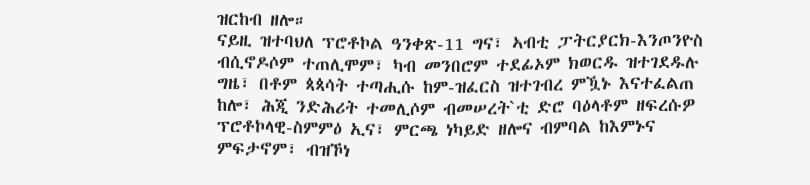ዝርከብ ዘሎ።
ናይዚ ዝተባህለ ፕሮቶኮል ዓንቀጽ-11 ግና፣ ኣብቲ ፓትርያርክ-እንጦንዮስ ብሲኖዶሶም ተጠሊሞም፣ ካብ መንበሮም ተደፊኦም ክወርዱ ዝተገደዱሉ ግዜ፣ በቶም ጳጳሳት ተጣሒሱ ከም-ዝፈርስ ዝተገብረ ምዃኑ እናተፈልጠ ከሎ፣ ሕጂ ንድሕሪት ተመሊሶም ብመሠረት`ቲ ድሮ ባዕላቶም ዘፍረሱዎ ፕሮቶኮላዊ-ስምምዕ ኢና፣ ምርጫ ነካይድ ዘሎና ብምባል ከእምኑና ምፍታኖም፣ ብዝኾነ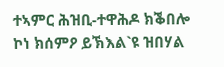ተኣምር ሕዝቢ-ተዋሕዶ ክቕበሎ ኮነ ክሰምዖ ይኽእል`ዩ ዝበሃል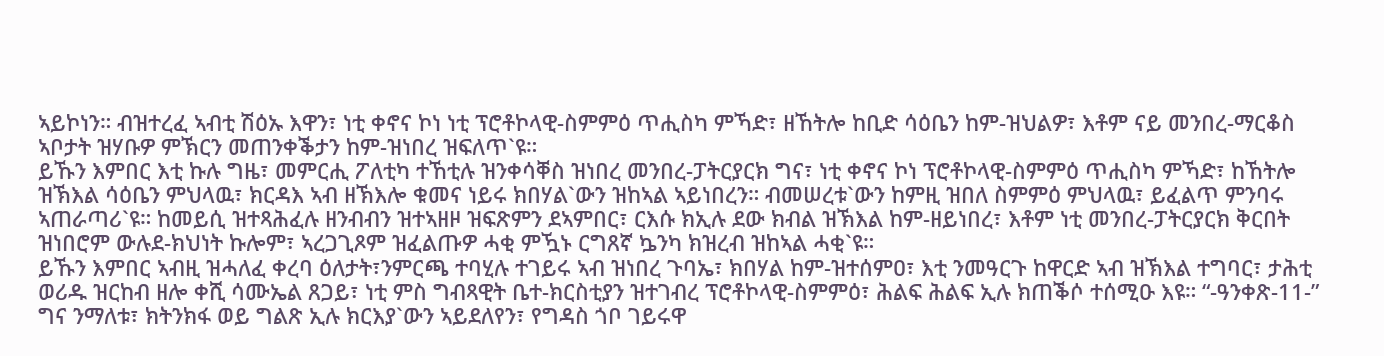ኣይኮነን። ብዝተረፈ ኣብቲ ሽዕኡ እዋን፣ ነቲ ቀኖና ኮነ ነቲ ፕሮቶኮላዊ-ስምምዕ ጥሒስካ ምኻድ፣ ዘኸትሎ ከቢድ ሳዕቤን ከም-ዝህልዎ፣ እቶም ናይ መንበረ-ማርቆስ ኣቦታት ዝሃቡዎ ምኽርን መጠንቀቕታን ከም-ዝነበረ ዝፍለጥ`ዩ።
ይኹን እምበር እቲ ኩሉ ግዜ፣ መምርሒ ፖለቲካ ተኸቲሉ ዝንቀሳቐስ ዝነበረ መንበረ-ፓትርያርክ ግና፣ ነቲ ቀኖና ኮነ ፕሮቶኮላዊ-ስምምዕ ጥሒስካ ምኻድ፣ ከኸትሎ ዝኽእል ሳዕቤን ምህላዉ፣ ክርዳእ ኣብ ዘኽእሎ ቁመና ነይሩ ክበሃል`ውን ዝከኣል ኣይነበረን። ብመሠረቱ`ውን ከምዚ ዝበለ ስምምዕ ምህላዉ፣ ይፈልጥ ምንባሩ ኣጠራጣሪ`ዩ። ከመይሲ ዝተጻሕፈሉ ዘንብብን ዝተኣዘዞ ዝፍጽምን ደኣምበር፣ ርእሱ ክኢሉ ደው ክብል ዝኽእል ከም-ዘይነበረ፣ እቶም ነቲ መንበረ-ፓትርያርክ ቅርበት ዝነበሮም ውሉደ-ክህነት ኩሎም፣ ኣረጋጊጾም ዝፈልጡዎ ሓቂ ምዃኑ ርግጸኛ ኴንካ ክዝረብ ዝከኣል ሓቂ`ዩ።
ይኹን እምበር ኣብዚ ዝሓለፈ ቀረባ ዕለታት፣ንምርጫ ተባሂሉ ተገይሩ ኣብ ዝነበረ ጉባኤ፣ ክበሃል ከም-ዝተሰምዐ፣ እቲ ንመዓርጉ ከዋርድ ኣብ ዝኽእል ተግባር፣ ታሕቲ ወሪዱ ዝርከብ ዘሎ ቀሺ ሳሙኤል ጸጋይ፣ ነቲ ምስ ግብጻዊት ቤተ-ክርስቲያን ዝተገብረ ፕሮቶኮላዊ-ስምምዕ፣ ሕልፍ ሕልፍ ኢሉ ክጠቕሶ ተሰሚዑ እዩ። “-ዓንቀጽ-11-” ግና ንማለቱ፣ ክትንክፋ ወይ ግልጽ ኢሉ ክርእያ`ውን ኣይደለየን፣ የግዳስ ጎቦ ገይሩዋ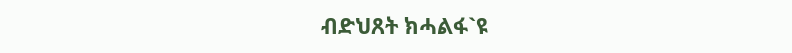ብድህጸት ክሓልፋ`ዩ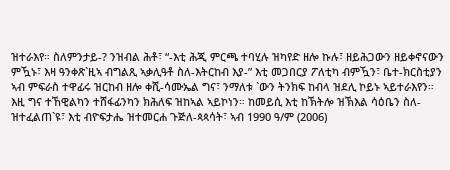ዝተራእየ። ስለምንታይ-? ንዝብል ሕቶ፣ “-እቲ ሕጂ ምርጫ ተባሂሉ ዝካየድ ዘሎ ኩሉ፣ ዘይሕጋውን ዘይቀኖናውን ምዃኑ፣ እዛ ዓንቀጽ`ዚኣ ብግልጺ ኣቃሊዓቶ ስለ-እትርከብ እያ-” እቲ መጋበርያ ፖለቲካ ብምዃን፣ ቤተ-ክርስቲያን ኣብ ምፍራስ ተዋፊሩ ዝርከብ ዘሎ ቀሺ-ሳሙኤል ግና፣ ንማለቱ `ውን ትንክፍ ከብላ ዝደሊ ኮይኑ ኣይተራእየን።
እዚ ግና ተኸዊልካን ተሸፋፊንካን ክሕለፍ ዝከኣል ኣይኮነን። ከመይሲ እቲ ከኽትሎ ዝኽእል ሳዕቤን ስለ-ዝተፈልጠ`ዩ፣ እቲ ብዮፍታሔ ዝተመርሐ ጉጅለ-ጳጳሳት፣ ኣብ 1990 ዓ/ም (2006)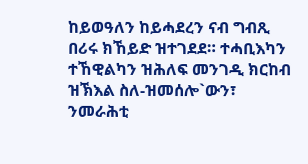ከይወዓለን ከይሓደረን ናብ ግብጺ በሪሩ ክኸይድ ዝተገደደ። ተሓቢእካን ተኸዊልካን ዝሕለፍ መንገዲ ክርከብ ዝኽእል ስለ-ዝመሰሎ`ውን፣ ንመራሕቲ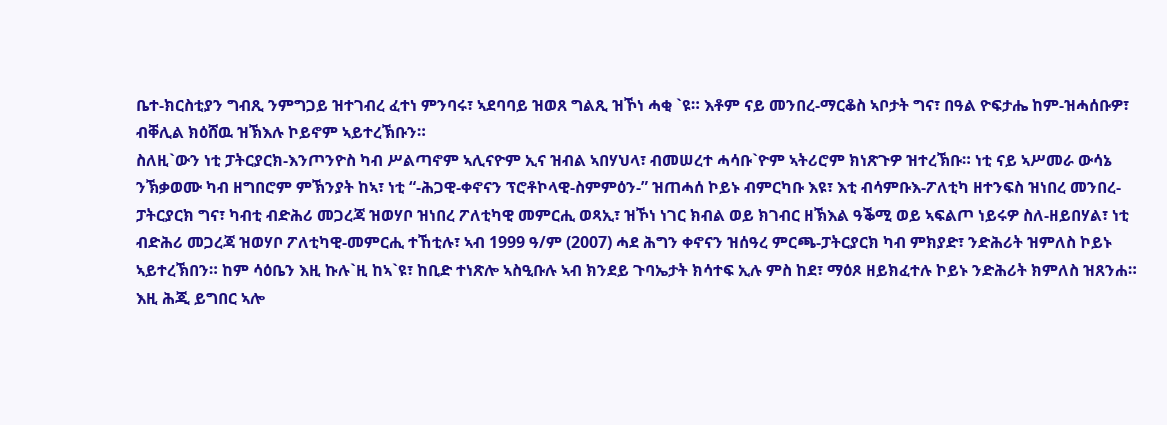ቤተ-ክርስቲያን ግብጺ ንምግጋይ ዝተገብረ ፈተነ ምንባሩ፣ ኣደባባይ ዝወጸ ግልጺ ዝኾነ ሓቂ `ዩ። እቶም ናይ መንበረ-ማርቆስ ኣቦታት ግና፣ በዓል ዮፍታሔ ከም-ዝሓሰቡዎ፣ ብቐሊል ክዕሸዉ ዝኽእሉ ኮይኖም ኣይተረኽቡን።
ስለዚ`ውን ነቲ ፓትርያርክ-እንጦንዮስ ካብ ሥልጣኖም ኣሊናዮም ኢና ዝብል ኣበሃህላ፣ ብመሠረተ ሓሳቡ`ዮም ኣትሪሮም ክነጽጉዎ ዝተረኽቡ። ነቲ ናይ ኣሥመራ ውሳኔ ንኽቃወሙ ካብ ዘግበሮም ምኽንያት ከኣ፣ ነቲ “-ሕጋዊ-ቀኖናን ፕሮቶኮላዊ-ስምምዕን-” ዝጠሓሰ ኮይኑ ብምርካቡ እዩ፣ እቲ ብሳምቡእ-ፖለቲካ ዘተንፍስ ዝነበረ መንበረ-ፓትርያርክ ግና፣ ካብቲ ብድሕሪ መጋረጃ ዝወሃቦ ዝነበረ ፖለቲካዊ መምርሒ ወጻኢ፣ ዝኾነ ነገር ክብል ወይ ክገብር ዘኽእል ዓቕሚ ወይ ኣፍልጦ ነይሩዎ ስለ-ዘይበሃል፣ ነቲ ብድሕሪ መጋረጃ ዝወሃቦ ፖለቲካዊ-መምርሒ ተኸቲሉ፣ ኣብ 1999 ዓ/ም (2007) ሓደ ሕግን ቀኖናን ዝሰዓረ ምርጫ-ፓትርያርክ ካብ ምክያድ፣ ንድሕሪት ዝምለስ ኮይኑ ኣይተረኽበን። ከም ሳዕቤን እዚ ኩሉ`ዚ ከኣ`ዩ፣ ከቢድ ተነጽሎ ኣስዒቡሉ ኣብ ክንደይ ጉባኤታት ክሳተፍ ኢሉ ምስ ከደ፣ ማዕጾ ዘይክፈተሉ ኮይኑ ንድሕሪት ክምለስ ዝጸንሐ።
እዚ ሕጂ ይግበር ኣሎ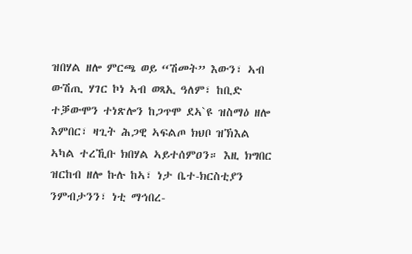ዝበሃል ዘሎ ምርጫ ወይ “ሽመት” እውን፣ ኣብ ውሽጢ ሃገር ኮነ ኣብ ወጻኢ ዓለም፣ ከቢድ ተቓውሞን ተነጽሎን ከጋጥሞ ደኣ`ዩ ዝስማዕ ዘሎ እምበር፣ ዛጊት ሕጋዊ ኣፍልጦ ክህቦ ዝኽእል ኣካል ተረኺቡ ክበሃል ኣይተሰምዐን። እዚ ክግበር ዝርከብ ዘሎ ኩሉ ከኣ፣ ነታ ቤተ-ክርስቲያን ንምብታንን፣ ነቲ ማኅበረ-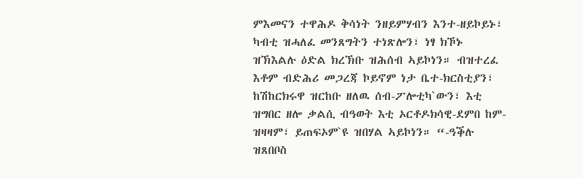ምእመናን ተዋሕዶ ቅሳነት ንዘይምሃብን እንተ-ዘይኮይኑ፣ ካብቲ ዝሓለፈ መንጸግትን ተነጽሎን፣ ነፃ ክኾኑ ዝኽእልሉ ዕድል ክረኽቡ ዝሕሰብ ኣይኮነን። ብዝተረፈ እቶም ብድሕሪ መጋረጃ ኮይኖም ነታ ቤተ-ክርስቲያን፣ ከሽከርክሩዋ ዝርከቡ ዘለዉ ሰብ-ፖሎቲካ`ውን፣ እቲ ዝግበር ዘሎ ቃልሲ ብዓወት እቲ ኦርቶዶክሳዊ-ደምበ ከም-ዝዛዛም፣ ይጠፍኦም`ዩ ዝበሃል ኣይኮነን። “-ዓቕሉ ዝጸበቦስ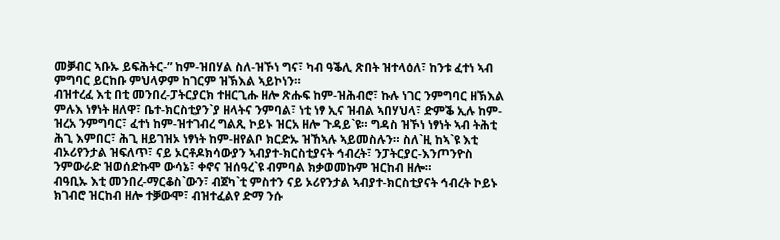መቓብር ኣቡኡ ይፍሕትር-” ከም-ዝበሃል ስለ-ዝኾነ ግና፣ ካብ ዓቕሊ ጽበት ዝተላዕለ፣ ከንቱ ፈተነ ኣብ ምግባር ይርከቡ ምህላዎም ከገርም ዝኽእል ኣይኮነን።
ብዝተረፈ እቲ በቲ መንበረ-ፓትርያርክ ተዘርጊሑ ዘሎ ጽሑፍ ከም-ዝሕብሮ፣ ኩሉ ነገር ንምግባር ዘኽእል ምሉእ ነፃነት ዘለዋ፣ ቤተ-ክርስቲያን`ያ ዘላትና ንምባል፣ ነቲ ነፃ ኢና ዝብል ኣበሃህላ፣ ድምቕ ኢሉ ከም-ዝረአ ንምግባር፣ ፈተነ ከም-ዝተገብረ ግልጺ ኮይኑ ዝርአ ዘሎ ጉዳይ`ዩ። ግዳስ ዝኾነ ነፃነት ኣብ ትሕቲ ሕጊ እምበር፣ ሕጊ ዘይገዝኦ ነፃነት ከም-ዘየልቦ ክርድኡ ዝኸኣሉ ኣይመስሉን። ስለ`ዚ ከኣ`ዩ እቲ ብኦሪየንታል ዝፍለጥ፣ ናይ ኦርቶዶክሳውያን ኣብያተ-ክርስቲያናት ኅብረት፣ ንፓትርያር-እንጦንዮስ ንምውራድ ዝወሰድኩሞ ውሳኔ፣ ቀኖና ዝሰዓረ`ዩ ብምባል ክቃወመኩም ዝርከብ ዘሎ።
ብዓቢኡ እቲ መንበረ-ማርቆስ`ውን፣ ብጀካ`ቲ ምስተን ናይ ኦሪየንታል ኣብያተ-ክርስቲያናት ኅብረት ኮይኑ ክገብሮ ዝርከብ ዘሎ ተቓውሞ፣ ብዝተፈልየ ድማ ንሱ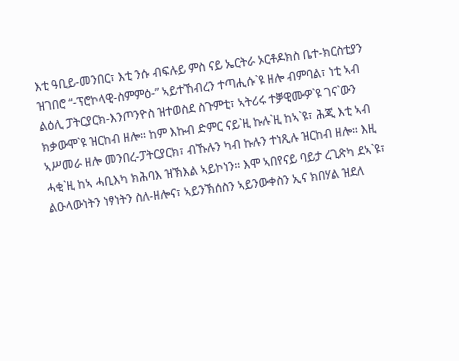እቲ ዓቢይ-መንበር፣ እቲ ንሱ ብፍሉይ ምስ ናይ ኤርትራ ኦርቶዶክስ ቤተ-ክርስቲያን ዝገበሮ “-ፕሮኮላዊ-ስምምዕ-” ኣይተኸብረን ተጣሒሱ`ዩ ዘሎ ብምባል፣ ነቲ ኣብ ልዕሊ ፓትርያርክ-እንጦንዮስ ዝተወስደ ስጉምቲ፣ ኣትሪሩ ተቓዊሙዎ`ዩ ገና`ውን ክቃውሞ`ዩ ዝርከብ ዘሎ። ከም እኩብ ድምር ናይ`ዚ ኩሉ`ዚ ከኣ`ዩ፣ ሕጂ እቲ ኣብ ኣሥመራ ዘሎ መንበረ-ፓትርያርክ፣ ብኹሉን ካብ ኩሉን ተነጺሉ ዝርከብ ዘሎ። እዚ ሓቂ`ዚ ከኣ ሓቢእካ ክሕባእ ዝኽእል ኣይኮነን። እሞ ኣበየናይ ባይታ ረጊጽካ ደኣ`ዩ፣ ልዑላውነትን ነፃነትን ስለ-ዘሎና፣ ኣይንኽሰስን ኣይንውቀስን ኢና ክበሃል ዝደለ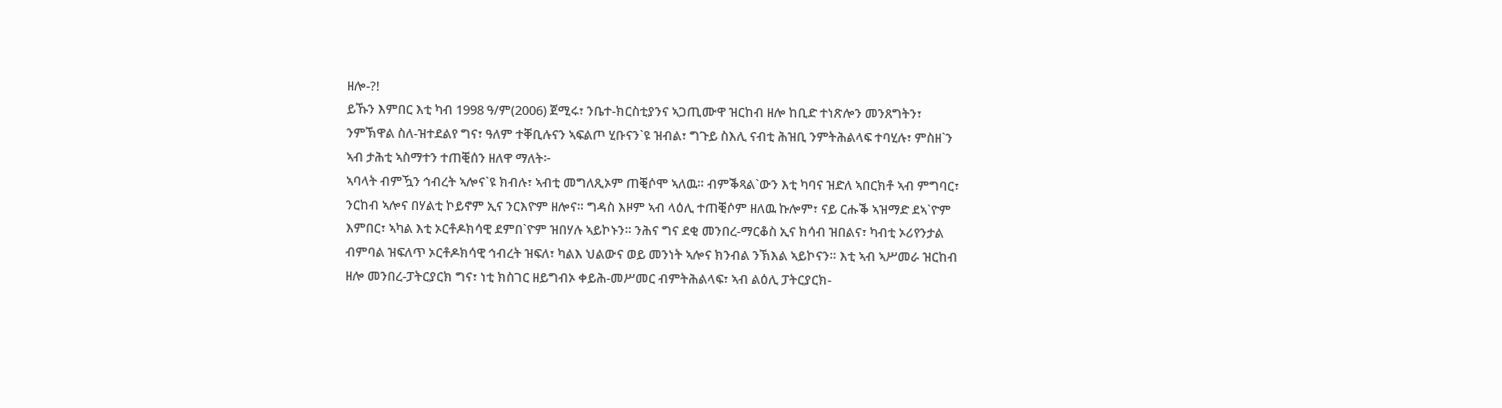ዘሎ-?!
ይኹን እምበር እቲ ካብ 1998 ዓ/ም(2006) ጀሚሩ፣ ንቤተ-ክርስቲያንና ኣጋጢሙዋ ዝርከብ ዘሎ ከቢድ ተነጽሎን መንጸግትን፣ ንምኽዋል ስለ-ዝተደልየ ግና፣ ዓለም ተቐቢሉናን ኣፍልጦ ሂቡናን`ዩ ዝብል፣ ግጉይ ስእሊ ናብቲ ሕዝቢ ንምትሕልላፍ ተባሂሉ፣ ምስዘ`ን ኣብ ታሕቲ ኣስማተን ተጠቒሰን ዘለዋ ማለት፦
ኣባላት ብምዃን ኅብረት ኣሎና`ዩ ክብሉ፣ ኣብቲ መግለጺኦም ጠቒሶሞ ኣለዉ። ብምቕጻል`ውን እቲ ካባና ዝድለ ኣበርክቶ ኣብ ምግባር፣ ንርከብ ኣሎና በሃልቲ ኮይኖም ኢና ንርእዮም ዘሎና። ግዳስ እዞም ኣብ ላዕሊ ተጠቒሶም ዘለዉ ኩሎም፣ ናይ ርሑቕ ኣዝማድ ደኣ`ዮም እምበር፣ ኣካል እቲ ኦርቶዶክሳዊ ደምበ`ዮም ዝበሃሉ ኣይኮኑን። ንሕና ግና ደቂ መንበረ-ማርቆስ ኢና ክሳብ ዝበልና፣ ካብቲ ኦሪየንታል ብምባል ዝፍለጥ ኦርቶዶክሳዊ ኅብረት ዝፍለ፣ ካልእ ህልውና ወይ መንነት ኣሎና ክንብል ንኽእል ኣይኮናን። እቲ ኣብ ኣሥመራ ዝርከብ ዘሎ መንበረ-ፓትርያርክ ግና፣ ነቲ ክስገር ዘይግብኦ ቀይሕ-መሥመር ብምትሕልላፍ፣ ኣብ ልዕሊ ፓትርያርክ-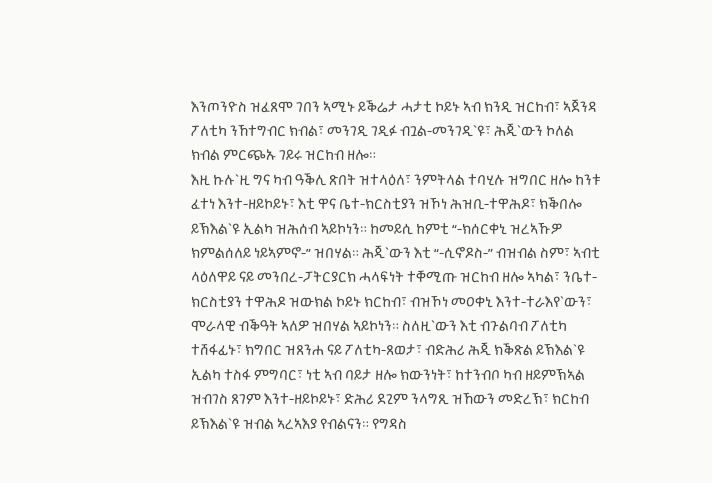እንጦንዮስ ዝፈጸሞ ገበን ኣሚኑ ይቕሬታ ሓታቲ ኮይኑ ኣብ ክንዲ ዝርከብ፣ ኣጀንዳ ፖለቲካ ንኸተግብር ክብል፣ መንገዲ ገዲፉ ብጓል-መንገዲ`ዩ፣ ሕጂ`ውን ኮለል ክብል ምርጭኡ ገይሩ ዝርከብ ዘሎ።
እዚ ኩሉ`ዚ ግና ካብ ዓቕሊ ጽበት ዝተላዕለ፣ ንምትላል ተባሂሉ ዝግበር ዘሎ ከንቱ ፈተነ እንተ-ዘይኮይኑ፣ እቲ ዋና ቤተ-ክርስቲያን ዝኾነ ሕዝቢ-ተዋሕዶ፣ ክቕበሎ ይኽእል`ዩ ኢልካ ዝሕሰብ ኣይኮነን። ከመይሲ ከምቲ “-ክሰርቀኒ ዝረኣኹዎ ክምልሰለይ ነይኣምኖ-” ዝበሃል። ሕጂ`ውን እቲ “-ሲኖዶስ-” ብዝብል ስም፣ ኣብቲ ላዕለዋይ ናይ መንበረ-ፓትርያርክ ሓላፍነት ተቐሚጡ ዝርከብ ዘሎ ኣካል፣ ንቤተ-ክርስቲያን ተዋሕዶ ዝውክል ኮይኑ ክርከብ፣ ብዝኾነ መዐቀኒ እንተ-ተራእየ`ውን፣ ሞራላዊ ብቕዓት ኣለዎ ዝበሃል ኣይኮነን። ስለዚ`ውን እቲ ብጉልባብ ፖለቲካ ተሸፋፊኑ፣ ክግበር ዝጸንሐ ናይ ፖለቲካ-ጸወታ፣ ብድሕሪ ሕጂ ክቕጽል ይኽእል`ዩ ኢልካ ተስፋ ምግባር፣ ነቲ ኣብ ባይታ ዘሎ ክውንነት፣ ከተንብቦ ካብ ዘይምኽኣል ዝብገስ ጸገም እንተ-ዘይኮይኑ፣ ድሕሪ ደጊም ንላግጺ ዝኸውን መድረኽ፣ ክርከብ ይኽእል`ዩ ዝብል ኣረኣእያ የብልናን። የግዳስ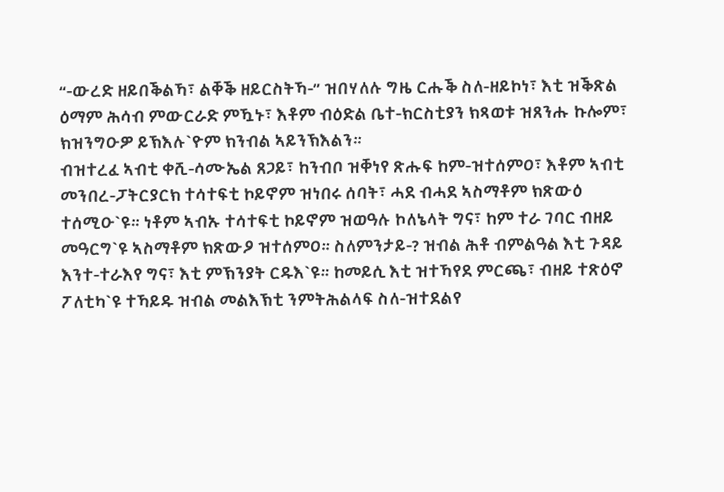“-ውረድ ዘይበቕልኻ፣ ልቐቕ ዘይርስትኻ-” ዝበሃለሉ ግዜ ርሑቕ ስለ-ዘይኮነ፣ እቲ ዝቕጽል ዕማም ሕሳብ ምውርራድ ምዃኑ፣ እቶም ብዕድል ቤተ-ክርስቲያን ክጻወቱ ዝጸንሑ ኩሎም፣ ክዝንግዑዎ ይኽእሉ`ዮም ክንብል ኣይንኽእልን።
ብዝተረፈ ኣብቲ ቀሺ-ሳሙኤል ጸጋይ፣ ከንብቦ ዝቐነየ ጽሑፍ ከም-ዝተሰምዐ፣ እቶም ኣብቲ መንበረ-ፓትርያርክ ተሳተፍቲ ኮይኖም ዝነበሩ ሰባት፣ ሓደ ብሓደ ኣስማቶም ክጽውዕ ተሰሚዑ`ዩ። ነቶም ኣብኡ ተሳተፍቲ ኮይኖም ዝወዓሉ ኮለኔላት ግና፣ ከም ተራ ገባር ብዘይ መዓርግ`ዩ ኣስማቶም ክጽውዖ ዝተሰምዐ። ስለምንታይ-? ዝብል ሕቶ ብምልዓል እቲ ጉዳይ እንተ-ተራእየ ግና፣ እቲ ምኽንያት ርዱእ`ዩ። ከመይሲ እቲ ዝተኻየደ ምርጫ፣ ብዘይ ተጽዕኖ ፖለቲካ`ዩ ተኻይዱ ዝብል መልእኽቲ ንምትሕልላፍ ስለ-ዝተደልየ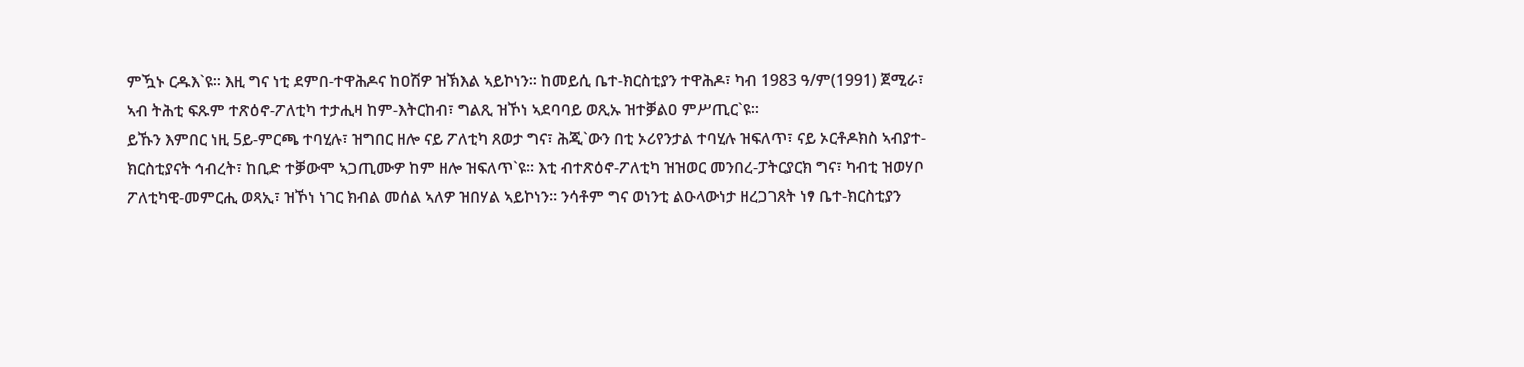ምዃኑ ርዱእ`ዩ። እዚ ግና ነቲ ደምበ-ተዋሕዶና ከዐሽዎ ዝኽእል ኣይኮነን። ከመይሲ ቤተ-ክርስቲያን ተዋሕዶ፣ ካብ 1983 ዓ/ም(1991) ጀሚራ፣ ኣብ ትሕቲ ፍጹም ተጽዕኖ-ፖለቲካ ተታሒዛ ከም-እትርከብ፣ ግልጺ ዝኾነ ኣደባባይ ወጺኡ ዝተቓልዐ ምሥጢር`ዩ።
ይኹን እምበር ነዚ 5ይ-ምርጫ ተባሂሉ፣ ዝግበር ዘሎ ናይ ፖለቲካ ጸወታ ግና፣ ሕጂ`ውን በቲ ኦሪየንታል ተባሂሉ ዝፍለጥ፣ ናይ ኦርቶዶክስ ኣብያተ-ክርስቲያናት ኅብረት፣ ከቢድ ተቓውሞ ኣጋጢሙዎ ከም ዘሎ ዝፍለጥ`ዩ። እቲ ብተጽዕኖ-ፖለቲካ ዝዝወር መንበረ-ፓትርያርክ ግና፣ ካብቲ ዝወሃቦ ፖለቲካዊ-መምርሒ ወጻኢ፣ ዝኾነ ነገር ክብል መሰል ኣለዎ ዝበሃል ኣይኮነን። ንሳቶም ግና ወነንቲ ልዑላውነታ ዘረጋገጸት ነፃ ቤተ-ክርስቲያን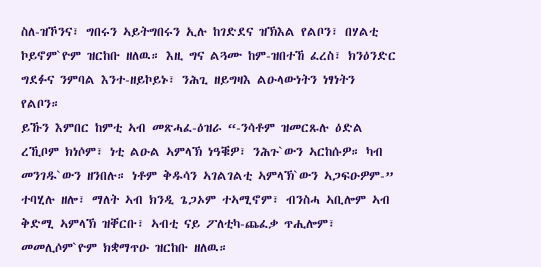ስለ-ዝኾንና፣ ግበሩን ኣይትግበሩን ኢሉ ከገድደና ዝኽእል የልቦን፣ በሃልቲ ኮይኖም`ዮም ዝርከቡ ዘለዉ። እዚ ግና ልጓሙ ከም-ዝበተኸ ፈረስ፣ ክንዕንድር ግደፉና ንምባል እንተ-ዘይኮይኑ፣ ንሕጊ ዘይግዛእ ልዑላውነትን ነፃነትን የልቦን።
ይኹን እምበር ከምቲ ኣብ መጽሓፈ-ዕዝራ “-ንሳቶም ዝመርጹሉ ዕድል ረኺቦም ክነሶም፣ ነቲ ልዑል ኣምላኽ ነዓቑዎ፣ ንሕጉ`ውን ኣርከሱዎ። ካብ መንገዱ`ውን ዘንበሉ። ነቶም ቅዱሳን ኣገልገልቲ ኣምላኽ`ውን ኣጋፍዑዎም-” ተባሂሉ ዘሎ፣ ማለት ኣብ ክንዲ ጌጋኦም ተኣሚኖም፣ ብንስሓ ኣቢሎም ኣብ ቅድሚ ኣምላኽ ዝቐርቡ፣ ኣብቲ ናይ ፖለቲካ-ጨፈቃ ጥሒሎም፣ መመሊሶም`ዮም ክቋማጥዑ ዝርከቡ ዘለዉ።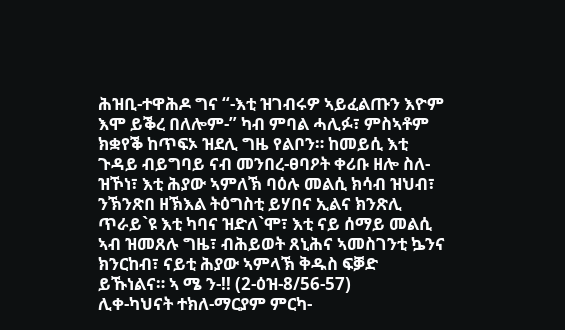ሕዝቢ-ተዋሕዶ ግና “-እቲ ዝገብሩዎ ኣይፈልጡን እዮም እሞ ይቕረ በለሎም-” ካብ ምባል ሓሊፉ፣ ምስኣቶም ክቋየቕ ከጥፍኦ ዝደሊ ግዜ የልቦን። ከመይሲ እቲ ጉዳይ ብይግባይ ናብ መንበረ-ፀባዖት ቀሪቡ ዘሎ ስለ-ዝኾነ፣ እቲ ሕያው ኣምለኽ ባዕሉ መልሲ ክሳብ ዝህብ፣ ንኽንጽበ ዘኽእል ትዕግስቲ ይሃበና ኢልና ክንጽሊ ጥራይ`ዩ እቲ ካባና ዝድለ`ሞ፣ እቲ ናይ ሰማይ መልሲ ኣብ ዝመጸሉ ግዜ፣ ብሕይወት ጸኒሕና ኣመስገንቲ ኴንና ክንርከብ፣ ናይቲ ሕያው ኣምላኽ ቅዱስ ፍቓድ ይኹነልና። ኣ ሜ ን-!! (2-ዕዝ-8/56-57)
ሊቀ-ካህናት ተክለ-ማርያም ምርካ-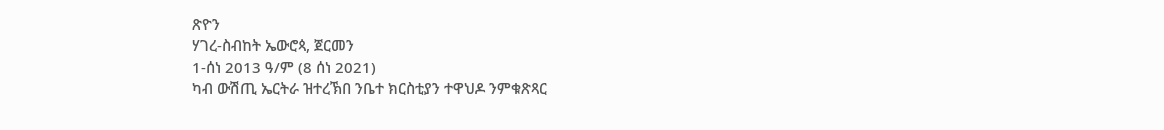ጽዮን
ሃገረ-ስብከት ኤውሮጳ, ጀርመን
1-ሰነ 2013 ዓ/ም (8 ሰነ 2021)
ካብ ውሽጢ ኤርትራ ዝተረኽበ ንቤተ ክርስቲያን ተዋህዶ ንምቁጽጻር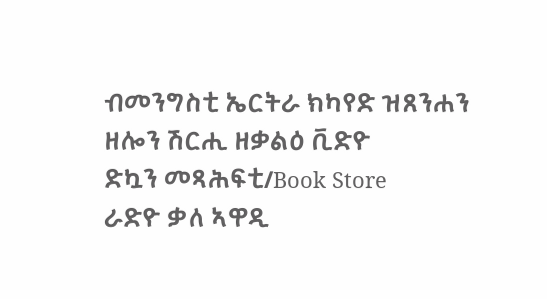ብመንግስቲ ኤርትራ ክካየድ ዝጸንሐን ዘሎን ሽርሒ ዘቃልዕ ቪድዮ
ድኳን መጻሕፍቲ/Book Store
ራድዮ ቃለ ኣዋዲ